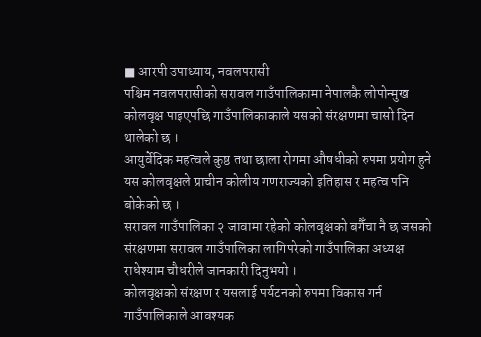■ आरपी उपाध्याय, नवलपरासी
पश्चिम नवलपरासीको सरावल गाउँपालिकामा नेपालकै लोपोन्मुख कोलवृक्ष पाइएपछि गाउँपालिकाकाले यसको संरक्षणमा चासो दिन थालेको छ ।
आयुर्वेदिक महत्वले कुष्ठ तथा छाला रोगमा औषधीको रुपमा प्रयोग हुने यस कोलवृक्षले प्राचीन कोलीय गणराज्यको इतिहास र महत्व पनि बोकेको छ ।
सरावल गाउँपालिका २ जावामा रहेको कोलवृक्षको बगैँचा नै छ जसको संरक्षणमा सरावल गाउँपालिका लागिपरेको गाउँपालिका अध्यक्ष राधेश्याम चौधरीले जानकारी दिनुभयो ।
कोलवृक्षको संरक्षण र यसलाई पर्यटनको रुपमा विकास गर्न गाउँपालिकाले आवश्यक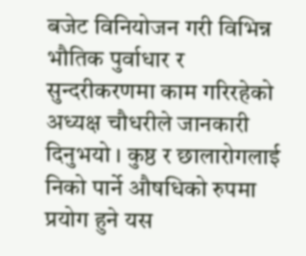बजेट विनियोजन गरी विभिन्न भौतिक पुर्वाधार र सुन्दरीकरणमा काम गरिरहेको अध्यक्ष चौधरीले जानकारी दिनुभयो । कुष्ठ र छालारोगलाई निको पार्ने औषधिको रुपमा प्रयोग हुने यस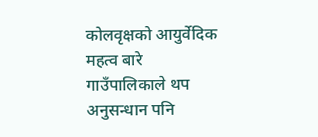कोलवृक्षको आयुर्वेदिक महत्व बारे गाउँपालिकाले थप अनुसन्धान पनि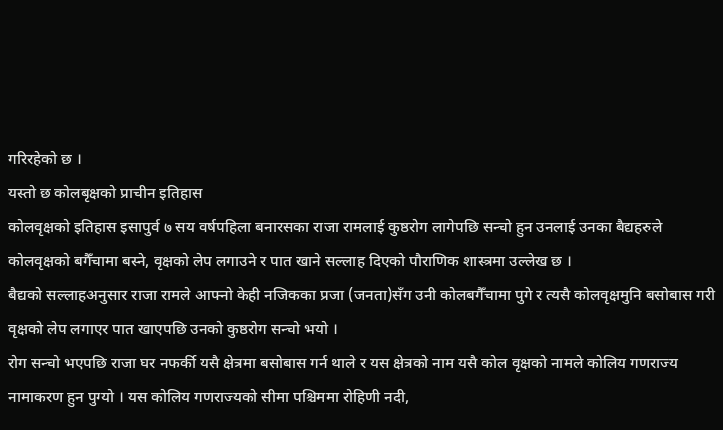गरिरहेको छ ।
यस्तो छ कोलबृक्षको प्राचीन इतिहास
कोलवृक्षको इतिहास इसापुर्व ७ सय वर्षपहिला बनारसका राजा रामलाई कुष्ठरोग लागेपछि सन्चो हुन उनलाई उनका बैद्यहरुले कोलवृक्षको बगैँचामा बस्ने, वृक्षको लेप लगाउने र पात खाने सल्लाह दिएको पौराणिक शास्त्रमा उल्लेख छ ।
बैद्यको सल्लाहअनुसार राजा रामले आफ्नो केही नजिकका प्रजा (जनता)सँग उनी कोलबगैँचामा पुगे र त्यसै कोलवृक्षमुनि बसोबास गरी वृक्षको लेप लगाएर पात खाएपछि उनको कुष्ठरोग सन्चो भयो ।
रोग सन्चो भएपछि राजा घर नफर्की यसै क्षेत्रमा बसोबास गर्न थाले र यस क्षेत्रको नाम यसै कोल वृक्षको नामले कोलिय गणराज्य नामाकरण हुन पुग्यो । यस कोलिय गणराज्यको सीमा पश्चिममा रोहिणी नदी,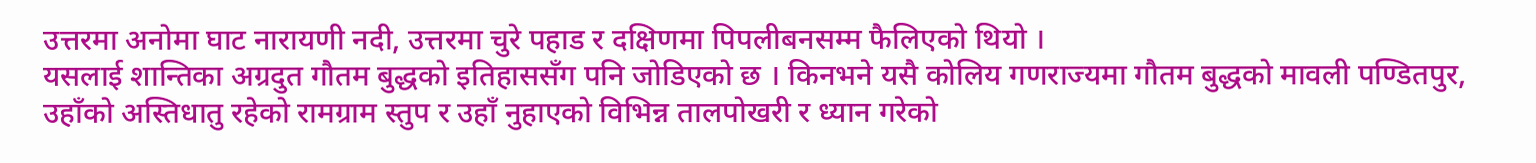उत्तरमा अनोमा घाट नारायणी नदी, उत्तरमा चुरे पहाड र दक्षिणमा पिपलीबनसम्म फैलिएको थियो ।
यसलाई शान्तिका अग्रदुत गौतम बुद्धको इतिहाससँग पनि जोडिएको छ । किनभने यसै कोलिय गणराज्यमा गौतम बुद्धको मावली पण्डितपुर, उहाँको अस्तिधातु रहेको रामग्राम स्तुप र उहाँ नुहाएको विभिन्न तालपोखरी र ध्यान गरेको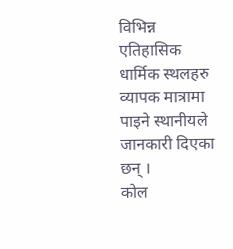विभिन्न एतिहासिक धार्मिक स्थलहरु व्यापक मात्रामा पाइने स्थानीयले जानकारी दिएका छन् ।
कोल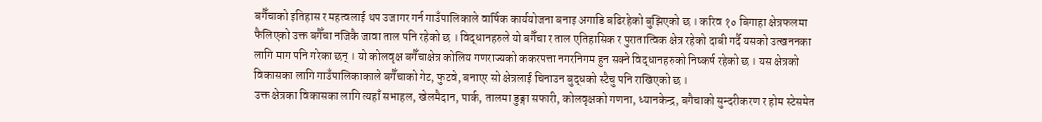बगैँचाको इतिहास र महत्वलाई थप उजागर गर्न गाउँपालिकाले वार्षिक कार्ययोजना बनाइ अगाडि बढिरहेको बुझिएको छ । करिव १० बिगाहा क्षेत्रफलमा फैलिएको उक्त बगैँचा नजिकै जावा ताल पनि रहेको छ । विद्धानहरुले यो बगैँचा र ताल एतिहासिक र पुरातात्विक क्षेत्र रहेको दाबी गर्दै यसको उत्खननका लागि माग पनि गरेका छन् । यो कोलवृक्ष बगैँचाक्षेत्र कोलिय गणराज्यको ककरपत्ता नगरनिगम हुन सक्ने विद्धानहरुको निष्कर्ष रहेको छ । यस क्षेत्रको विकासका लागि गाउँपालिकाकाले बगैँचाको गेट, फुटवे, बनाएर सो क्षेत्रलाई चिनाउन बुद्धको स्टैचु पनि राखिएको छ ।
उक्त क्षेत्रका विकासका लागि त्यहाँ सभाहल, खेलमैदान, पार्क, तालमा डुङ्गा सफारी, कोलवृक्षको गणना, ध्यानकेन्द्र, बगैचाको सुन्दरीकरण र होम स्टेसमेत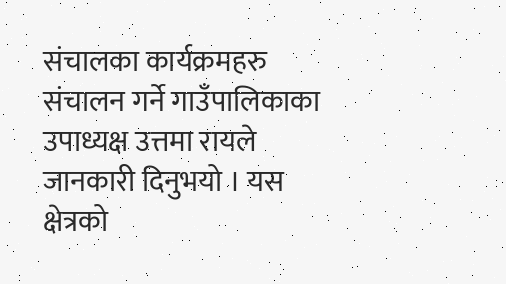संचालका कार्यक्रमहरु संचालन गर्ने गाउँपालिकाका उपाध्यक्ष उत्तमा रायले जानकारी दिनुभयो । यस क्षेत्रको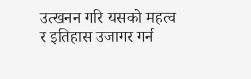उत्खनन गरि यसको महत्व र इतिहास उजागर गर्न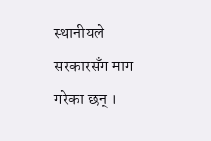स्थानीयले सरकारसँग माग गरेका छन् ।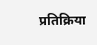प्रतिक्रिया